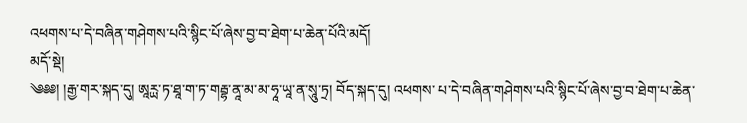འཕགས་པ་དེ་བཞིན་གཤེགས་པའི་སྙིང་པོ་ཞེས་བྱ་བ་ཐེག་པ་ཆེན་པོའི་མདོ།
མདོ་སྡེ།
༄༅༅། །རྒྱ་གར་སྐད་དུ། ཨཱཪྻ་ཏ་ཐཱ་ག་ཏ་གརྦྷ་ནཱ་མ་མ་ཧཱ་ཡཱ་ན་སཱུ་ཏྲ། བོད་སྐད་དུ། འཕགས་ པ་དེ་བཞིན་གཤེགས་པའི་སྙིང་པོ་ཞེས་བྱ་བ་ཐེག་པ་ཆེན་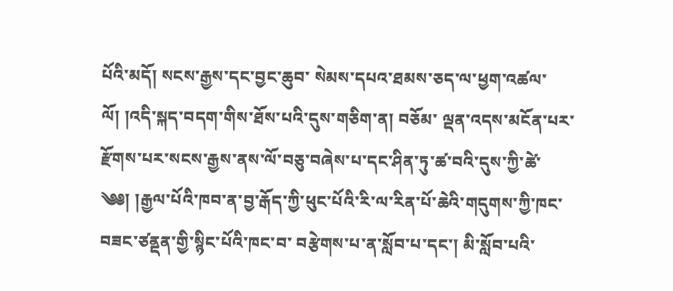པོའི་མདོ། སངས་རྒྱས་དང་བྱང་ཆུབ་ སེམས་དཔའ་ཐམས་ཅད་ལ་ཕྱག་འཚལ་ལོ། །འདི་སྐད་བདག་གིས་ཐོས་པའི་དུས་གཅིག་ན། བཅོམ་ ལྡན་འདས་མངོན་པར་རྫོགས་པར་སངས་རྒྱས་ནས་ལོ་བཅུ་བཞེས་པ་དང་ཤིན་ཏུ་ཚ་བའི་དུས་ཀྱི་ཚེ་ ༄༅། །རྒྱལ་པོའི་ཁབ་ན་བྱ་རྒོད་ཀྱི་ཕུང་པོའི་རི་ལ་རིན་པོ་ཆེའི་གདུགས་ཀྱི་ཁང་བཟང་ཙནྡན་གྱི་སྙིང་པོའི་ཁང་བ་ བརྩེགས་པ་ན་སློབ་པ་དང་། མི་སློབ་པའི་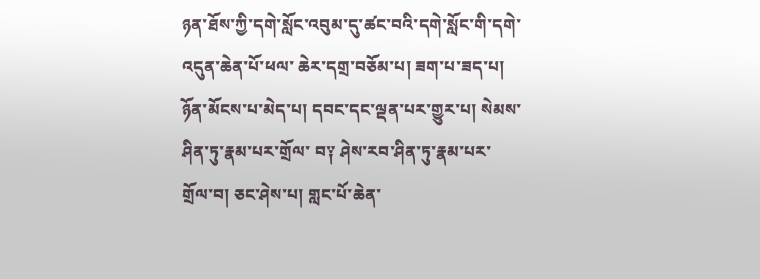ཉན་ཐོས་ཀྱི་དགེ་སློང་འབུམ་དུ་ཚང་བའི་དགེ་སློང་གི་དགེ་འདུན་ཆེན་པོ་ཕལ་ ཆེར་དགྲ་བཅོམ་པ། ཟག་པ་ཟད་པ། ཉོན་མོངས་པ་མེད་པ། དབང་དང་ལྡན་པར་གྱུར་པ། སེམས་ཤིན་ཏུ་རྣམ་པར་གྲོལ་ བ༑ ཤེས་རབ་ཤིན་ཏུ་རྣམ་པར་གྲོལ་བ། ཅང་ཤེས་པ། གླང་པོ་ཆེན་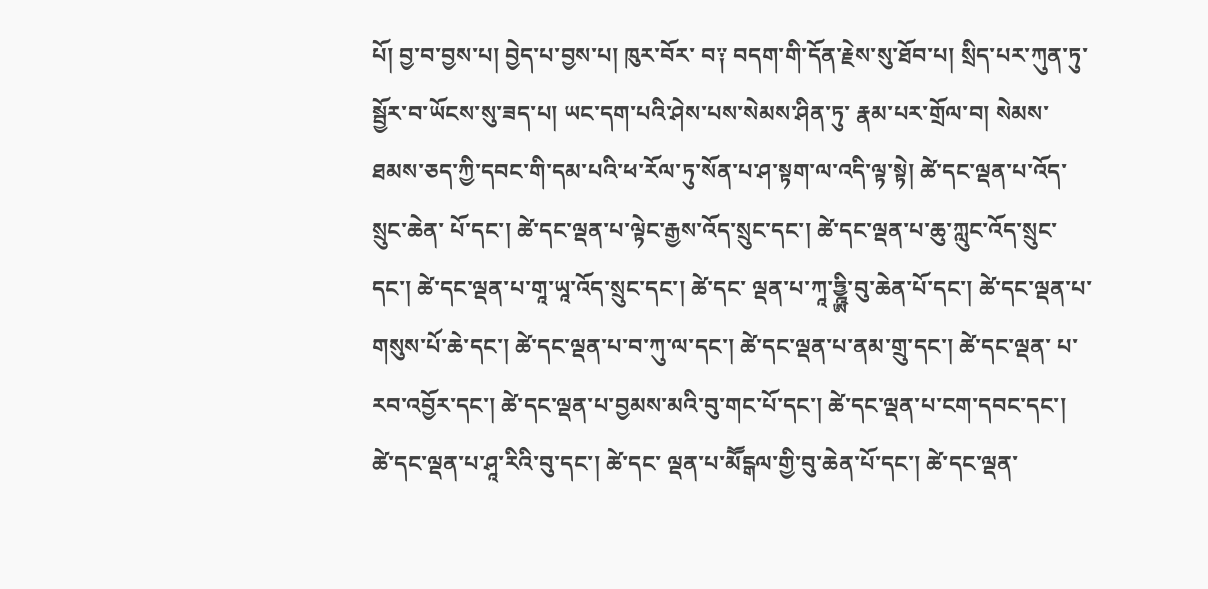པོ། བྱ་བ་བྱས་པ། བྱེད་པ་བྱས་པ། ཁུར་བོར་ བ༑ བདག་གི་དོན་རྗེས་སུ་ཐོབ་པ། སྲིད་པར་ཀུན་ཏུ་སྦྱོར་བ་ཡོངས་སུ་ཟད་པ། ཡང་དག་པའི་ཤེས་པས་སེམས་ཤིན་ཏུ་ རྣམ་པར་གྲོལ་བ། སེམས་ཐམས་ཅད་ཀྱི་དབང་གི་དམ་པའི་ཕ་རོལ་ཏུ་སོན་པ་ཤ་སྟག་ལ་འདི་ལྟ་སྟེ། ཚེ་དང་ལྡན་པ་འོད་སྲུང་ཆེན་ པོ་དང་། ཚེ་དང་ལྡན་པ་ལྟེང་རྒྱས་འོད་སྲུང་དང་། ཚེ་དང་ལྡན་པ་ཆུ་ཀླུང་འོད་སྲུང་དང་། ཚེ་དང་ལྡན་པ་གཱ་ཡཱ་འོད་སྲུང་དང་། ཚེ་དང་ ལྡན་པ་ཀཱ་ཏྱྰྸི་བུ་ཆེན་པོ་དང་། ཚེ་དང་ལྡན་པ་གསུས་པོ་ཆེ་དང་། ཚེ་དང་ལྡན་པ་བ་ཀུ་ལ་དང་། ཚེ་དང་ལྡན་པ་ནམ་གྲུ་དང་། ཚེ་དང་ལྡན་ པ་རབ་འབྱོར་དང་། ཚེ་དང་ལྡན་པ་བྱམས་མའི་བུ་གང་པོ་དང་། ཚེ་དང་ལྡན་པ་ངག་དབང་དང་། ཚེ་དང་ལྡན་པ་ཤཱ་རིའི་བུ་དང་། ཚེ་དང་ ལྡན་པ་མཽངྒལ་གྱི་བུ་ཆེན་པོ་དང་། ཚེ་དང་ལྡན་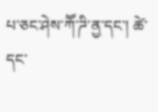པ་ཅང་ཤེས་ཀཽ་ཌི་ནྱ་དང་། ཚེ་དང་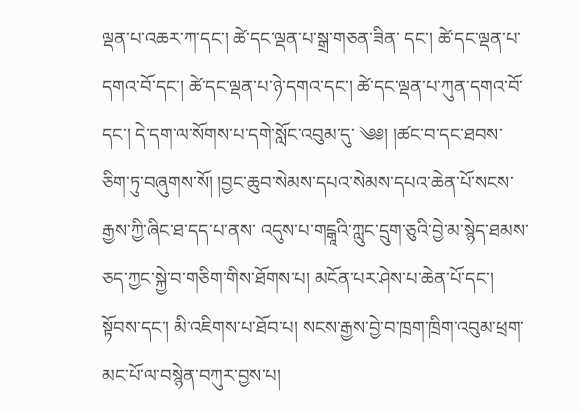ལྡན་པ་འཆར་ཀ་དང་། ཚེ་དང་ལྡན་པ་སྒྲ་གཅན་ཟིན་ དང་། ཚེ་དང་ལྡན་པ་དགའ་བོ་དང་། ཚེ་དང་ལྡན་པ་ཉེ་དགའ་དང་། ཚེ་དང་ལྡན་པ་ཀུན་དགའ་བོ་དང་། དེ་དག་ལ་སོགས་པ་དགེ་སློང་འབུམ་དུ་ ༄༅། །ཚང་བ་དང་ཐབས་ཅིག་ཏུ་བཞུགས་སོ། །བྱང་ཆུབ་སེམས་དཔའ་སེམས་དཔའ་ཆེན་པོ་སངས་རྒྱས་ཀྱི་ཞིང་ཐ་དད་པ་ནས་ འདུས་པ་གངྒཱའི་ཀླུང་དྲུག་ཅུའི་བྱེ་མ་སྙེད་ཐམས་ཅད་ཀྱང་སྐྱེ་བ་གཅིག་གིས་ཐོགས་པ། མངོན་པར་ཤེས་པ་ཆེན་པོ་དང་། སྟོབས་དང་། མི་འཇིགས་པ་ཐོབ་པ། སངས་རྒྱས་བྱེ་བ་ཁྲག་ཁྲིག་འབུམ་ཕྲག་མང་པོ་ལ་བསྙེན་བཀུར་བྱས་པ།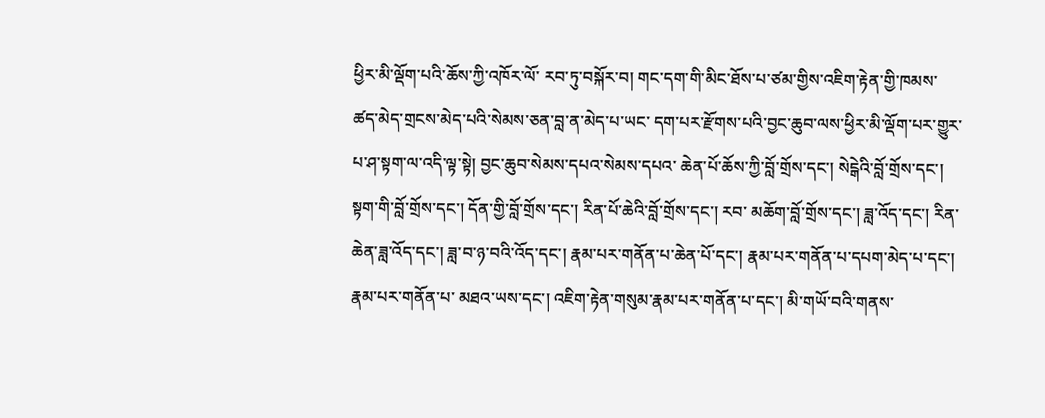ཕྱིར་མི་ལྡོག་པའི་ཆོས་ཀྱི་འཁོར་ལོ་ རབ་ཏུ་བསྐོར་བ། གང་དག་གི་མིང་ཐོས་པ་ཙམ་གྱིས་འཇིག་རྟེན་གྱི་ཁམས་ཚད་མེད་གྲངས་མེད་པའི་སེམས་ཅན་བླ་ན་མེད་པ་ཡང་ དག་པར་རྫོགས་པའི་བྱང་ཆུབ་ལས་ཕྱིར་མི་ལྡོག་པར་གྱུར་པ་ཤ་སྟག་ལ་འདི་ལྟ་སྟེ། བྱང་ཆུབ་སེམས་དཔའ་སེམས་དཔའ་ ཆེན་པོ་ཆོས་ཀྱི་བློ་གྲོས་དང་། སེངྒེའི་བློ་གྲོས་དང་། སྟག་གི་བློ་གྲོས་དང་། དོན་གྱི་བློ་གྲོས་དང་། རིན་པོ་ཆེའི་བློ་གྲོས་དང་། རབ་ མཆོག་བློ་གྲོས་དང་། ཟླ་འོད་དང་། རིན་ཆེན་ཟླ་འོད་དང་། ཟླ་བ་ཉ་བའི་འོད་དང་། རྣམ་པར་གནོན་པ་ཆེན་པོ་དང་། རྣམ་པར་གནོན་པ་དཔག་མེད་པ་དང་། རྣམ་པར་གནོན་པ་ མཐའ་ཡས་དང་། འཇིག་རྟེན་གསུམ་རྣམ་པར་གནོན་པ་དང་། མི་གཡོ་བའི་གནས་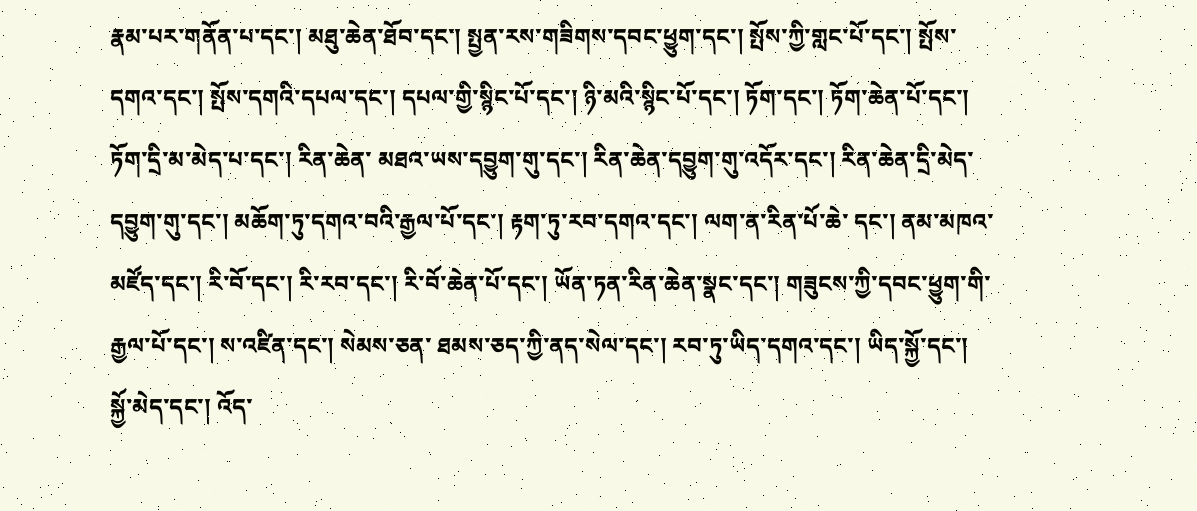རྣམ་པར་གནོན་པ་དང་། མཐུ་ཆེན་ཐོབ་དང་། སྤྱན་རས་གཟིགས་དབང་ཕྱུག་དང་། སྤོས་ཀྱི་གླང་པོ་དང་། སྤོས་དགའ་དང་། སྤོས་དགའི་དཔལ་དང་། དཔལ་གྱི་སྙིང་པོ་དང་། ཉི་མའི་སྙིང་པོ་དང་། ཏོག་དང་། ཏོག་ཆེན་པོ་དང་། ཏོག་དྲི་མ་མེད་པ་དང་། རིན་ཆེན་ མཐའ་ཡས་དབྱུག་གུ་དང་། རིན་ཆེན་དབྱུག་གུ་འདོར་དང་། རིན་ཆེན་དྲི་མེད་དབྱུག་གུ་དང་། མཆོག་ཏུ་དགའ་བའི་རྒྱལ་པོ་དང་། རྟག་ཏུ་རབ་དགའ་དང་། ལག་ན་རིན་པོ་ཆེ་ དང་། ནམ་མཁའ་མཛོད་དང་། རི་བོ་དང་། རི་རབ་དང་། རི་བོ་ཆེན་པོ་དང་། ཡོན་ཏན་རིན་ཆེན་སྣང་དང་། གཟུངས་ཀྱི་དབང་ཕྱུག་གི་རྒྱལ་པོ་དང་། ས་འཛིན་དང་། སེམས་ཅན་ ཐམས་ཅད་ཀྱི་ནད་སེལ་དང་། རབ་ཏུ་ཡིད་དགའ་དང་། ཡིད་སྐྱོ་དང་། སྐྱོ་མེད་དང་། འོད་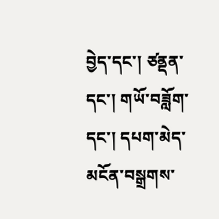བྱེད་དང་། ཙནྡན་དང་། གཡོ་བཟློག་དང་། དཔག་མེད་མངོན་བསྒྲགས་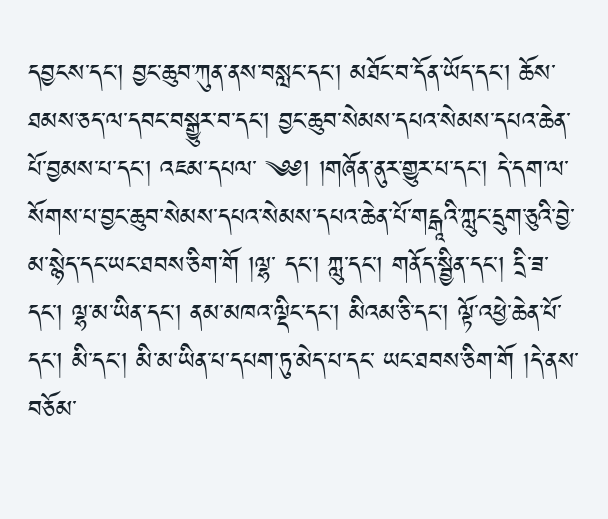དབྱངས་དང་། བྱང་ཆུབ་ཀུན་ནས་བསླང་དང་། མཐོང་བ་དོན་ཡོད་དང་། ཆོས་ཐམས་ཅད་ལ་དབང་བསྒྱུར་བ་དང་། བྱང་ཆུབ་སེམས་དཔའ་སེམས་དཔའ་ཆེན་པོ་བྱམས་པ་དང་། འཇམ་དཔལ་ ༄༅། །གཞོན་ནུར་གྱུར་པ་དང་། དེ་དག་ལ་སོགས་པ་བྱང་ཆུབ་སེམས་དཔའ་སེམས་དཔའ་ཆེན་པོ་གངྒཱའི་ཀླུང་དྲུག་ཅུའི་བྱེ་མ་སྙེད་དང་ཡང་ཐབས་ཅིག་གོ །ལྷ་ དང་། ཀླུ་དང་། གནོད་སྦྱིན་དང་། དྲི་ཟ་དང་། ལྷ་མ་ཡིན་དང་། ནམ་མཁའ་ལྡིང་དང་། མིའམ་ཅི་དང་། ལྟོ་འཕྱེ་ཆེན་པོ་དང་། མི་དང་། མི་མ་ཡིན་པ་དཔག་ཏུ་མེད་པ་དང་ ཡང་ཐབས་ཅིག་གོ །དེ་ནས་བཅོམ་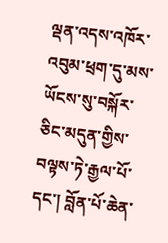ལྡན་འདས་འཁོར་འབུམ་ཕྲག་དུ་མས་ཡོངས་སུ་བསྐོར་ཅིང་མདུན་གྱིས་བལྟས་ཏེ་རྒྱལ་པོ་དང་། བློན་པོ་ཆེན་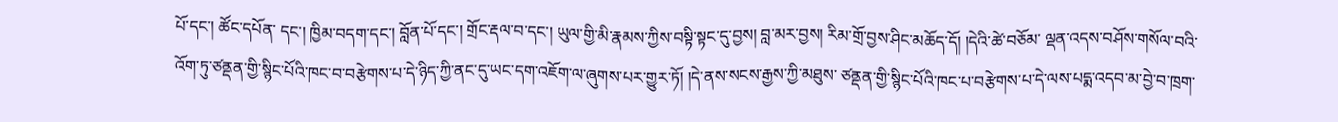པོ་དང་། ཚོང་དཔོན་ དང་། ཁྱིམ་བདག་དང་། བློན་པོ་དང་། གྲོང་རྡལ་བ་དང་། ཡུལ་གྱི་མི་རྣམས་ཀྱིས་བསྟི་སྟང་དུ་བྱས། བླ་མར་བྱས། རིམ་གྲོ་བྱས་ཤིང་མཆོད་དོ། །དེའི་ཚེ་བཅོམ་ ལྡན་འདས་བཤོས་གསོལ་བའི་འོག་ཏུ་ཙནྡན་གྱི་སྙིང་པོའི་ཁང་བ་བརྩེགས་པ་དེ་ཉིད་ཀྱི་ནང་དུ་ཡང་དག་འཇོག་ལ་ཞུགས་པར་གྱུར་ཏོ། །དེ་ནས་སངས་རྒྱས་ཀྱི་མཐུས་ ཙནྡན་གྱི་སྙིང་པོའི་ཁང་པ་བརྩེགས་པ་དེ་ལས་པདྨ་འདབ་མ་བྱེ་བ་ཁྲག་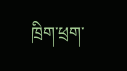ཁྲིག་ཕྲག་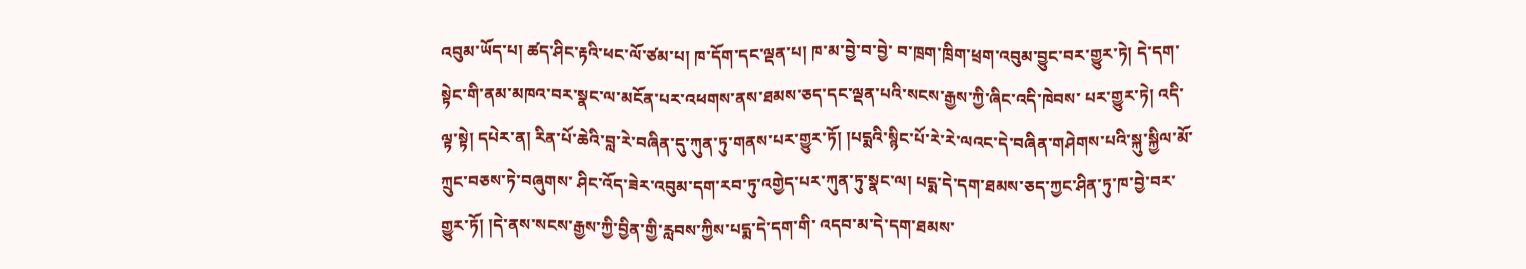འབུམ་ཡོད་པ། ཚད་ཤིང་རྟའི་ཕང་ལོ་ཙམ་པ། ཁ་དོག་དང་ལྡན་པ། ཁ་མ་བྱེ་བ་བྱེ་ བ་ཁྲག་ཁྲིག་ཕྲག་འབུམ་བྱུང་བར་གྱུར་ཏེ། དེ་དག་སྟེང་གི་ནམ་མཁའ་བར་སྣང་ལ་མངོན་པར་འཕགས་ནས་ཐམས་ཅད་དང་ལྡན་པའི་སངས་རྒྱས་ཀྱི་ཞིང་འདི་ཁེབས་ པར་གྱུར་ཏེ། འདི་ལྟ་སྟེ། དཔེར་ན། རིན་པོ་ཆེའི་བླ་རེ་བཞིན་དུ་ཀུན་ཏུ་གནས་པར་གྱུར་ཏོ། །པདྨའི་སྙིང་པོ་རེ་རེ་ལའང་དེ་བཞིན་གཤེགས་པའི་སྐུ་སྐྱིལ་མོ་ཀྲུང་བཅས་ཏེ་བཞུགས་ ཤིང་འོད་ཟེར་འབུམ་དག་རབ་ཏུ་འགྱེད་པར་ཀུན་ཏུ་སྣང་ལ། པདྨ་དེ་དག་ཐམས་ཅད་ཀྱང་ཤིན་ཏུ་ཁ་བྱེ་བར་གྱུར་ཏོ། །དེ་ནས་སངས་རྒྱས་ཀྱི་བྱིན་གྱི་རླབས་ཀྱིས་པདྨ་དེ་དག་གི་ འདབ་མ་དེ་དག་ཐམས་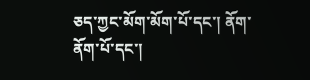ཅད་ཀྱང་མོག་མོག་པོ་དང་། ནོག་ནོག་པོ་དང་།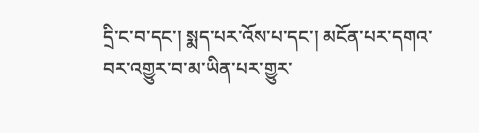དྲི་ང་བ་དང་། སྨད་པར་འོས་པ་དང་། མངོན་པར་དགའ་བར་འགྱུར་བ་མ་ཡིན་པར་གྱུར་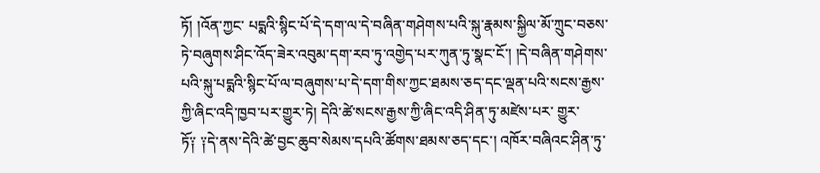ཏོ། །འོན་ཀྱང་ པདྨའི་སྙིང་པོ་དེ་དག་ལ་དེ་བཞིན་གཤེགས་པའི་སྐུ་རྣམས་སྐྱིལ་མོ་ཀྲུང་བཅས་ཏེ་བཞུགས་ཤིང་འོད་ཟེར་འབུམ་དག་རབ་ཏུ་འགྱེད་པར་ཀུན་ཏུ་སྣང་ངོ་། །དེ་བཞིན་གཤེགས་ པའི་སྐུ་པདྨའི་སྙིང་པོ་ལ་བཞུགས་པ་དེ་དག་གིས་ཀྱང་ཐམས་ཅད་དང་ལྡན་པའི་སངས་རྒྱས་ཀྱི་ཞིང་འདི་ཁྱབ་པར་གྱུར་ཏེ། དེའི་ཚེ་སངས་རྒྱས་ཀྱི་ཞིང་འདི་ཤིན་ཏུ་མཛེས་པར་ གྱུར་ཏོ༑ ༑དེ་ནས་དེའི་ཚེ་བྱང་ཆུབ་སེམས་དཔའི་ཚོགས་ཐམས་ཅད་དང་། འཁོར་བཞིའང་ཤིན་ཏུ་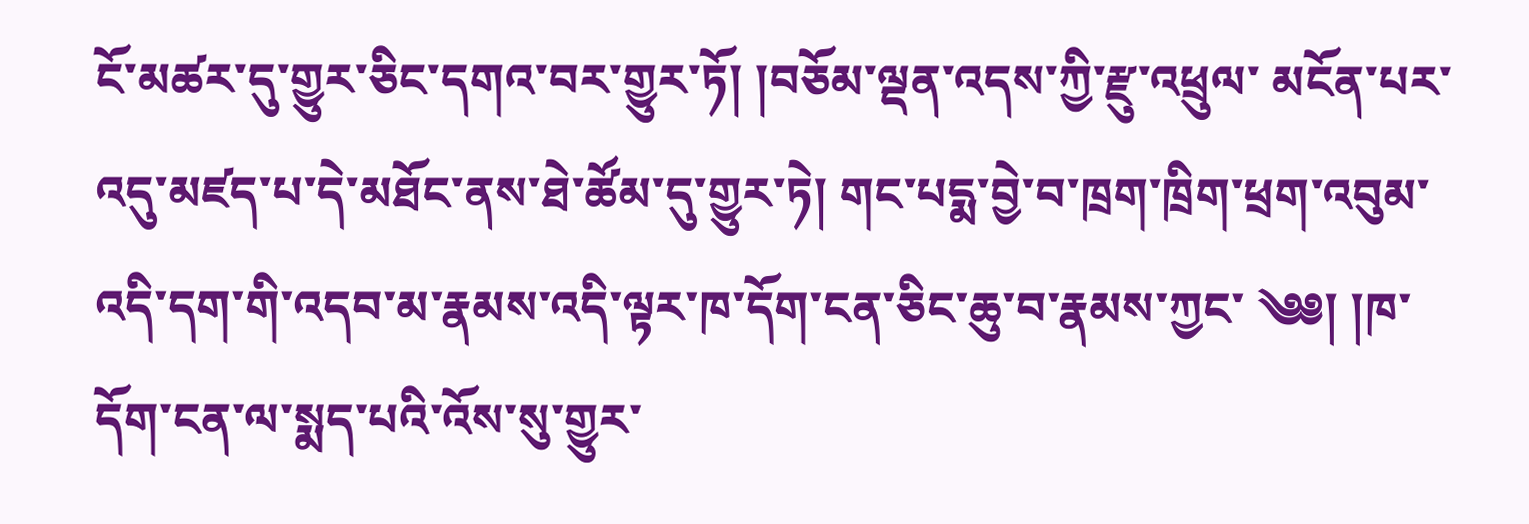ངོ་མཚར་དུ་གྱུར་ཅིང་དགའ་བར་གྱུར་ཏོ། །བཅོམ་ལྡན་འདས་ཀྱི་རྫུ་འཕྲུལ་ མངོན་པར་འདུ་མཛད་པ་དེ་མཐོང་ནས་ཐེ་ཚོམ་དུ་གྱུར་ཏེ། གང་པདྨ་བྱེ་བ་ཁྲག་ཁྲིག་ཕྲག་འབུམ་འདི་དག་གི་འདབ་མ་རྣམས་འདི་ལྟར་ཁ་དོག་ངན་ཅིང་ཆུ་བ་རྣམས་ཀྱང་ ༄༅། །ཁ་དོག་ངན་ལ་སྨད་པའི་འོས་སུ་གྱུར་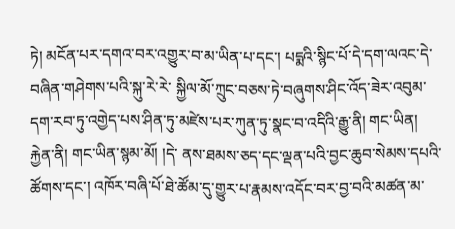ཏེ། མངོན་པར་དགའ་བར་འགྱུར་བ་མ་ཡིན་པ་དང་། པདྨའི་སྙིང་པོ་དེ་དག་ལའང་དེ་བཞིན་གཤེགས་པའི་སྐུ་རེ་རེ་ སྐྱིལ་མོ་ཀྲུང་བཅས་ཏེ་བཞུགས་ཤིང་འོད་ཟེར་འབུམ་དག་རབ་ཏུ་འགྱེད་པས་ཤིན་ཏུ་མཛེས་པར་ཀུན་ཏུ་སྣང་བ་འདིའི་རྒྱུ་ནི། གང་ཡིན། རྐྱེན་ནི། གང་ཡིན་སྙམ་མོ། །དེ་ ནས་ཐམས་ཅད་དང་ལྡན་པའི་བྱང་ཆུབ་སེམས་དཔའི་ཚོགས་དང་། འཁོར་བཞི་པོ་ཐེ་ཚོམ་དུ་གྱུར་པ་རྣམས་འདོང་བར་བྱ་བའི་མཚན་མ་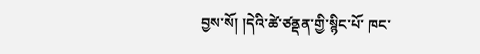བྱས་སོ། །དེའི་ཚེ་ཙནྡན་གྱི་སྙིང་པོ་ ཁང་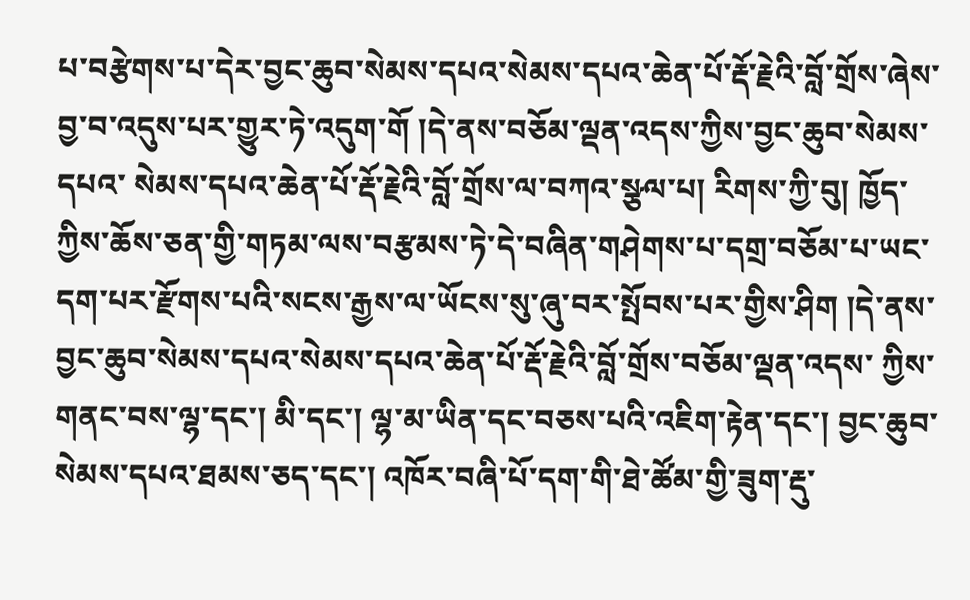པ་བརྩེགས་པ་དེར་བྱང་ཆུབ་སེམས་དཔའ་སེམས་དཔའ་ཆེན་པོ་རྡོ་རྗེའི་བློ་གྲོས་ཞེས་བྱ་བ་འདུས་པར་གྱུར་ཏེ་འདུག་གོ །དེ་ནས་བཅོམ་ལྡན་འདས་ཀྱིས་བྱང་ཆུབ་སེམས་དཔའ་ སེམས་དཔའ་ཆེན་པོ་རྡོ་རྗེའི་བློ་གྲོས་ལ་བཀའ་སྩལ་པ། རིགས་ཀྱི་བུ། ཁྱོད་ཀྱིས་ཆོས་ཅན་གྱི་གཏམ་ལས་བརྩམས་ཏེ་དེ་བཞིན་གཤེགས་པ་དགྲ་བཅོམ་པ་ཡང་ དག་པར་རྫོགས་པའི་སངས་རྒྱས་ལ་ཡོངས་སུ་ཞུ་བར་སྤོབས་པར་གྱིས་ཤིག །དེ་ནས་བྱང་ཆུབ་སེམས་དཔའ་སེམས་དཔའ་ཆེན་པོ་རྡོ་རྗེའི་བློ་གྲོས་བཅོམ་ལྡན་འདས་ ཀྱིས་གནང་བས་ལྷ་དང་། མི་དང་། ལྷ་མ་ཡིན་དང་བཅས་པའི་འཇིག་རྟེན་དང་། བྱང་ཆུབ་སེམས་དཔའ་ཐམས་ཅད་དང་། འཁོར་བཞི་པོ་དག་གི་ཐེ་ཚོམ་གྱི་ཟུག་རྡུ་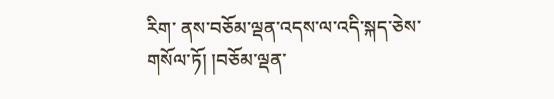རིག་ ནས་བཅོམ་ལྡན་འདས་ལ་འདི་སྐད་ཅེས་གསོལ་ཏོ། །བཅོམ་ལྡན་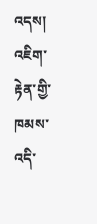འདས། འཇིག་རྟེན་གྱི་ཁམས་འདི་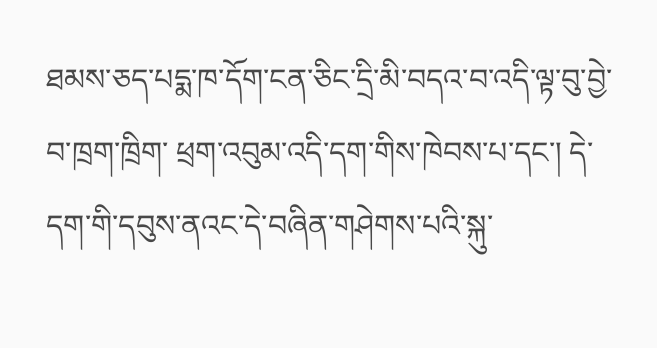ཐམས་ཅད་པདྨ་ཁ་དོག་ངན་ཅིང་དྲི་མི་བདའ་བ་འདི་ལྟ་བུ་བྱེ་བ་ཁྲག་ཁྲིག་ ཕྲག་འབུམ་འདི་དག་གིས་ཁེབས་པ་དང་། དེ་དག་གི་དབུས་ནའང་དེ་བཞིན་གཤེགས་པའི་སྐུ་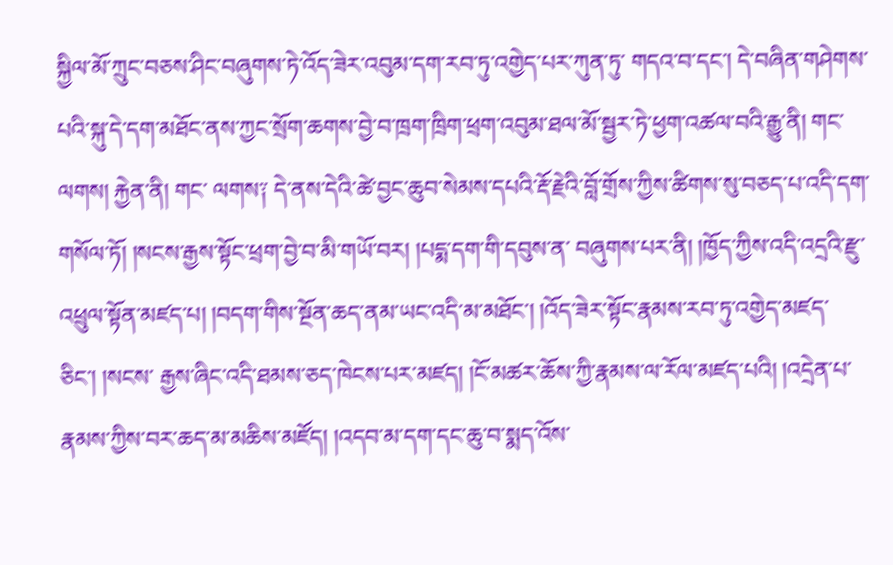སྐྱིལ་མོ་ཀྲུང་བཅས་ཤིང་བཞུགས་ཏེ་འོད་ཟེར་འབུམ་དག་རབ་ཏུ་འགྱེད་པར་ཀུན་ཏུ་ གདའ་བ་དང་། དེ་བཞིན་གཤེགས་པའི་སྐུ་དེ་དག་མཐོང་ནས་ཀྱང་སྲོག་ཆགས་བྱེ་བ་ཁྲག་ཁྲིག་ཕྲག་འབུམ་ཐལ་མོ་སྦྱར་ཏེ་ཕྱག་འཚལ་བའི་རྒྱུ་ནི། གང་ལགས། རྐྱེན་ནི། གང་ ལགས༑ དེ་ནས་དེའི་ཚེ་བྱང་ཆུབ་སེམས་དཔའི་རྡོ་རྗེའི་བློ་གྲོས་ཀྱིས་ཚིགས་སུ་བཅད་པ་འདི་དག་གསོལ་ཏོ། །སངས་རྒྱས་སྟོང་ཕྲག་བྱེ་བ་མི་གཡོ་བར། །པདྨ་དག་གི་དབུས་ན་ བཞུགས་པར་ནི། །ཁྱོད་ཀྱིས་འདི་འདྲའི་རྫུ་འཕྲུལ་སྟོན་མཛད་པ། །བདག་གིས་སྔོན་ཆད་ནམ་ཡང་འདི་མ་མཐོང་། །འོད་ཟེར་སྟོང་རྣམས་རབ་ཏུ་འགྱེད་མཛད་ཅིང་། །སངས་ རྒྱས་ཞིང་འདི་ཐམས་ཅད་ཁེངས་པར་མཛད། །ངོ་མཚར་ཆོས་ཀྱི་རྣམས་ལ་རོལ་མཛད་པའི། །འདྲེན་པ་རྣམས་ཀྱིས་བར་ཆད་མ་མཆིས་མཛོད། །འདབ་མ་དག་དང་ཆུ་བ་སྨད་འོས་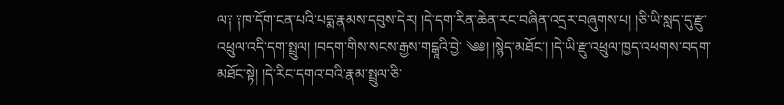ལ༑ ༑ཁ་དོག་ངན་པའི་པདྨ་རྣམས་དབུས་དེར། །དེ་དག་རིན་ཆེན་རང་བཞིན་འདྲར་བཞུགས་པ། །ཅི་ཡི་སླད་དུ་རྫུ་འཕྲུལ་འདི་དག་སྤྲུལ། །བདག་གིས་སངས་རྒྱས་གངྒཱའི་བྱེ་ ༄༅། །སྙེད་མཐོང་། །དེ་ཡི་རྫུ་འཕྲུལ་ཁྱད་འཕགས་བདག་མཐོང་སྟེ། །དེ་རིང་དགའ་བའི་རྣམ་སྤྲུལ་ཅི་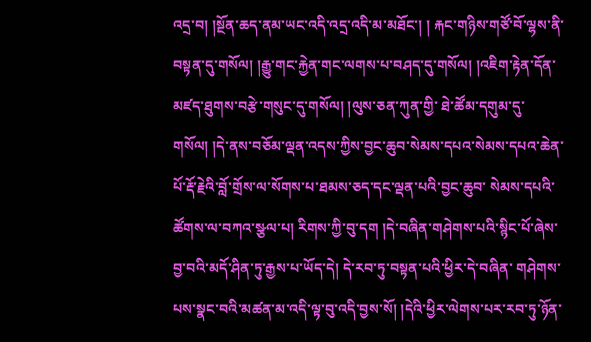འདྲ་བ། །སྔོན་ཆད་ནམ་ཡང་འདི་འདྲ་འདི་མ་མཐོང་། ། རྐང་གཉིས་གཙོ་བོ་ལྷས་ནི་བསྟན་དུ་གསོལ། །རྒྱུ་གང་རྐྱེན་གང་ལགས་པ་བཤད་དུ་གསོལ། །འཇིག་རྟེན་དོན་མཛད་ཐུགས་བརྩེ་གསུང་དུ་གསོལ། །ལུས་ཅན་ཀུན་གྱི་ ཐེ་ཚོམ་དགུམ་དུ་གསོལ། །དེ་ནས་བཅོམ་ལྡན་འདས་ཀྱིས་བྱང་ཆུབ་སེམས་དཔའ་སེམས་དཔའ་ཆེན་པོ་རྡོ་རྗེའི་བློ་གྲོས་ལ་སོགས་པ་ཐམས་ཅད་དང་ལྡན་པའི་བྱང་ཆུབ་ སེམས་དཔའི་ཚོགས་ལ་བཀའ་སྩལ་པ། རིགས་ཀྱི་བུ་དག །དེ་བཞིན་གཤེགས་པའི་སྙིང་པོ་ཞེས་བྱ་བའི་མདོ་ཤིན་ཏུ་རྒྱས་པ་ཡོད་དེ། དེ་རབ་ཏུ་བསྟན་པའི་ཕྱིར་དེ་བཞིན་ གཤེགས་པས་སྣང་བའི་མཚན་མ་འདི་ལྟ་བུ་འདི་བྱས་སོ། །དེའི་ཕྱིར་ལེགས་པར་རབ་ཏུ་ཉོན་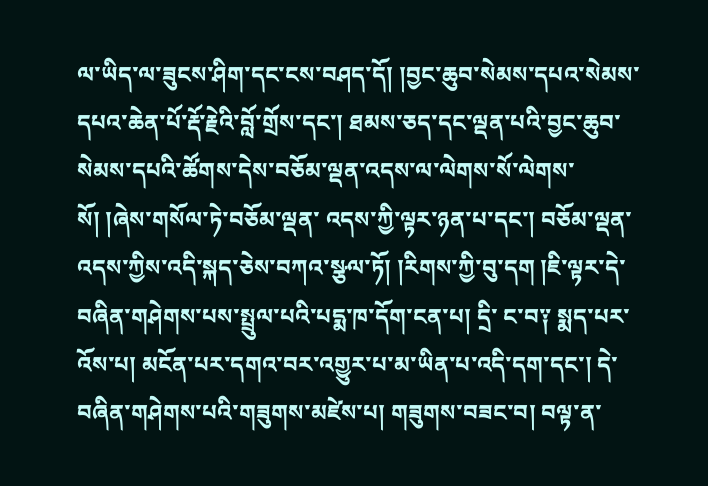ལ་ཡིད་ལ་ཟུངས་ཤིག་དང་ངས་བཤད་དོ། །བྱང་ཆུབ་སེམས་དཔའ་སེམས་ དཔའ་ཆེན་པོ་རྡོ་རྗེའི་བློ་གྲོས་དང་། ཐམས་ཅད་དང་ལྡན་པའི་བྱང་ཆུབ་སེམས་དཔའི་ཚོགས་དེས་བཅོམ་ལྡན་འདས་ལ་ལེགས་སོ་ལེགས་སོ། །ཞེས་གསོལ་ཏེ་བཅོམ་ལྡན་ འདས་ཀྱི་ལྟར་ཉན་པ་དང་། བཅོམ་ལྡན་འདས་ཀྱིས་འདི་སྐད་ཅེས་བཀའ་སྩལ་ཏོ། །རིགས་ཀྱི་བུ་དག །ཇི་ལྟར་དེ་བཞིན་གཤེགས་པས་སྤྲུལ་པའི་པདྨ་ཁ་དོག་ངན་པ། དྲི་ ང་བ༑ སྨད་པར་འོས་པ། མངོན་པར་དགའ་བར་འགྱུར་པ་མ་ཡིན་པ་འདི་དག་དང་། དེ་བཞིན་གཤེགས་པའི་གཟུགས་མཛེས་པ། གཟུགས་བཟང་བ། བལྟ་ན་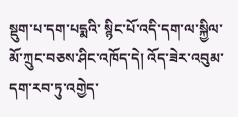སྡུག་པ་དག་པདྨའི་ སྙིང་པོ་འདི་དག་ལ་སྐྱིལ་མོ་ཀྲུང་བཅས་ཤིང་འཁོད་དེ། འོད་ཟེར་འབུམ་དག་རབ་ཏུ་འགྱེད་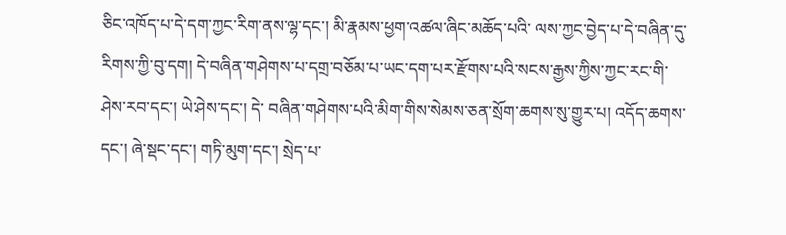ཅིང་འཁོད་པ་དེ་དག་ཀྱང་རིག་ནས་ལྷ་དང་། མི་རྣམས་ཕྱག་འཚལ་ཞིང་མཆོད་པའི་ ལས་ཀྱང་བྱེད་པ་དེ་བཞིན་དུ་རིགས་ཀྱི་བུ་དག། དེ་བཞིན་གཤེགས་པ་དགྲ་བཅོམ་པ་ཡང་དག་པར་རྫོགས་པའི་སངས་རྒྱས་ཀྱིས་ཀྱང་རང་གི་ཤེས་རབ་དང་། ཡེ་ཤེས་དང་། དེ་ བཞིན་གཤེགས་པའི་མིག་གིས་སེམས་ཅན་སྲོག་ཆགས་སུ་གྱུར་པ། འདོད་ཆགས་དང་། ཞེ་སྡང་དང་། གཏི་མུག་དང་། སྲེད་པ་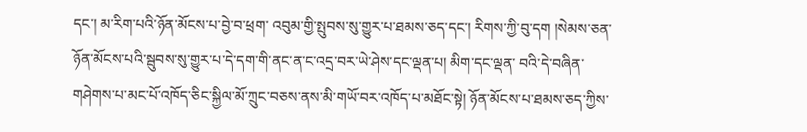དང་། མ་རིག་པའི་ཉོན་མོངས་པ་བྱེ་བ་ཕྲག་ འབུམ་གྱི་སྤུབས་སུ་གྱུར་པ་ཐམས་ཅད་དང་། རིགས་ཀྱི་བུ་དག །སེམས་ཅན་ཉོན་མོངས་པའི་སྦུབས་སུ་གྱུར་པ་དེ་དག་གི་ནང་ན་ང་འདྲ་བར་ཡེ་ཤེས་དང་ལྡན་པ། མིག་དང་ལྡན་ བའི་དེ་བཞིན་གཤེགས་པ་མང་པོ་འཁོད་ཅིང་སྐྱིལ་མོ་ཀྲུང་བཅས་ནས་མི་གཡོ་བར་འཁོད་པ་མཐོང་སྟེ། ཉོན་མོངས་པ་ཐམས་ཅད་ཀྱིས་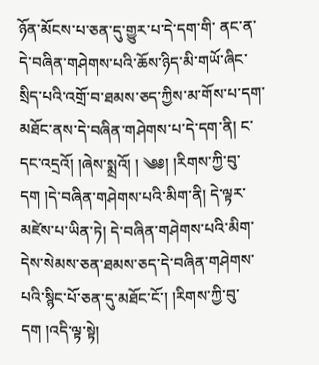ཉོན་མོངས་པ་ཅན་དུ་གྱུར་པ་དེ་དག་གི་ ནང་ན་དེ་བཞིན་གཤེགས་པའི་ཆོས་ཉིད་མི་གཡོ་ཞིང་སྲིད་པའི་འགྲོ་བ་ཐམས་ཅད་ཀྱིས་མ་གོས་པ་དག་མཐོང་ནས་དེ་བཞིན་གཤེགས་པ་དེ་དག་ནི། ང་དང་འདྲའོ། །ཞེས་སྨྲའོ། ། ༄༅། །རིགས་ཀྱི་བུ་དག །དེ་བཞིན་གཤེགས་པའི་མིག་ནི། དེ་ལྟར་མཛེས་པ་ཡིན་ཏེ། དེ་བཞིན་གཤེགས་པའི་མིག་དེས་སེམས་ཅན་ཐམས་ཅད་དེ་བཞིན་གཤེགས་ པའི་སྙིང་པོ་ཅན་དུ་མཐོང་ངོ་། །རིགས་ཀྱི་བུ་དག །འདི་ལྟ་སྟེ།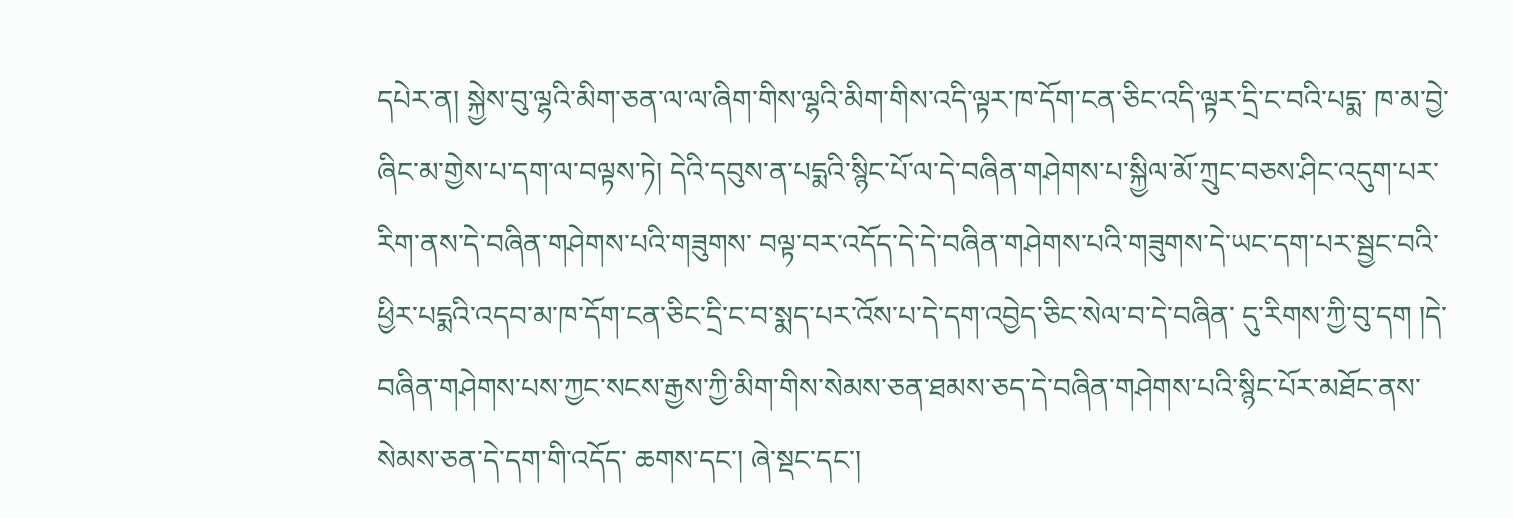དཔེར་ན། སྐྱེས་བུ་ལྷའི་མིག་ཅན་ལ་ལ་ཞིག་གིས་ལྷའི་མིག་གིས་འདི་ལྟར་ཁ་དོག་ངན་ཅིང་འདི་ལྟར་དྲི་ང་བའི་པདྨ་ ཁ་མ་བྱེ་ཞིང་མ་གྱེས་པ་དག་ལ་བལྟས་ཏེ། དེའི་དབུས་ན་པདྨའི་སྙིང་པོ་ལ་དེ་བཞིན་གཤེགས་པ་སྐྱིལ་མོ་ཀྲུང་བཅས་ཤིང་འདུག་པར་རིག་ནས་དེ་བཞིན་གཤེགས་པའི་གཟུགས་ བལྟ་བར་འདོད་དེ་དེ་བཞིན་གཤེགས་པའི་གཟུགས་དེ་ཡང་དག་པར་སྦྱང་བའི་ཕྱིར་པདྨའི་འདབ་མ་ཁ་དོག་ངན་ཅིང་དྲི་ང་བ་སྨད་པར་འོས་པ་དེ་དག་འབྱེད་ཅིང་སེལ་བ་དེ་བཞིན་ དུ་རིགས་ཀྱི་བུ་དག །དེ་བཞིན་གཤེགས་པས་ཀྱང་སངས་རྒྱས་ཀྱི་མིག་གིས་སེམས་ཅན་ཐམས་ཅད་དེ་བཞིན་གཤེགས་པའི་སྙིང་པོར་མཐོང་ནས་སེམས་ཅན་དེ་དག་གི་འདོད་ ཆགས་དང་། ཞེ་སྡང་དང་།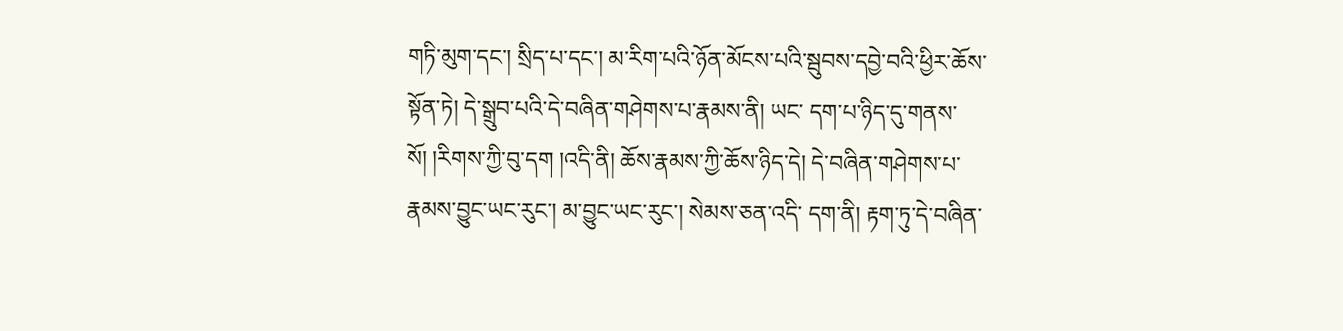གཏི་མུག་དང་། སྲིད་པ་དང་། མ་རིག་པའི་ཉོན་མོངས་པའི་སྦུབས་དབྱེ་བའི་ཕྱིར་ཆོས་སྟོན་ཏེ། དེ་སྒྲུབ་པའི་དེ་བཞིན་གཤེགས་པ་རྣམས་ནི། ཡང་ དག་པ་ཉིད་དུ་གནས་སོ། །རིགས་ཀྱི་བུ་དག །འདི་ནི། ཆོས་རྣམས་ཀྱི་ཆོས་ཉིད་དེ། དེ་བཞིན་གཤེགས་པ་རྣམས་བྱུང་ཡང་རུང་། མ་བྱུང་ཡང་རུང་། སེམས་ཅན་འདི་ དག་ནི། རྟག་ཏུ་དེ་བཞིན་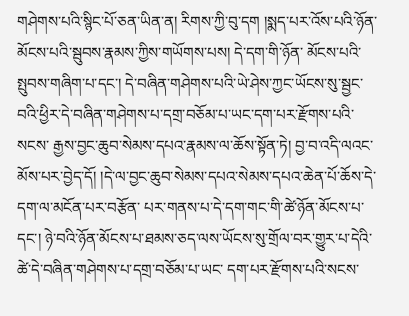གཤེགས་པའི་སྙིང་པོ་ཅན་ཡིན་ན། རིགས་ཀྱི་བུ་དག །སྨད་པར་འོས་པའི་ཉོན་མོངས་པའི་སྦུབས་རྣམས་ཀྱིས་གཡོགས་པས། དེ་དག་གི་ཉོན་ མོངས་པའི་སྤུབས་གཞིག་པ་དང་། དེ་བཞིན་གཤེགས་པའི་ཡེ་ཤེས་ཀྱང་ཡོངས་སུ་སྦྱང་བའི་ཕྱིར་དེ་བཞིན་གཤེགས་པ་དགྲ་བཅོམ་པ་ཡང་དག་པར་རྫོགས་པའི་སངས་ རྒྱས་བྱང་ཆུབ་སེམས་དཔའ་རྣམས་ལ་ཆོས་སྟོན་ཏེ། བྱ་བ་འདི་ལའང་མོས་པར་བྱེད་དོ། །དེ་ལ་བྱང་ཆུབ་སེམས་དཔའ་སེམས་དཔའ་ཆེན་པོ་ཆོས་དེ་དག་ལ་མངོན་པར་བརྩོན་ པར་གནས་པ་དེ་དག་གང་གི་ཚེ་ཉོན་མོངས་པ་དང་། ཉེ་བའི་ཉོན་མོངས་པ་ཐམས་ཅད་ལས་ཡོངས་སུ་གྲོལ་བར་གྱུར་པ་དེའི་ཚེ་དེ་བཞིན་གཤེགས་པ་དགྲ་བཅོམ་པ་ཡང་ དག་པར་རྫོགས་པའི་སངས་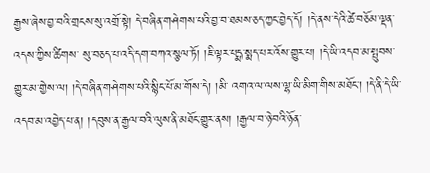རྒྱས་ཞེས་བྱ་བའི་གྲངས་སུ་འགྲོ་སྟེ། དེ་བཞིན་གཤེགས་པའི་བྱ་བ་ཐམས་ཅད་ཀྱང་བྱེད་དོ། །དེ་ནས་དེའི་ཚེ་བཅོམ་ལྡན་འདས་ཀྱིས་ཚིགས་ སུ་བཅད་པ་འདི་དག་བཀའ་སྩལ་ཏོ། །ཇི་ལྟར་པདྨ་སྨད་པར་འོས་གྱུར་པ། །དེ་ཡི་འདབ་མ་སྤུབས་གྱུར་མ་གྱེས་ལ། །དེ་བཞིན་གཤེགས་པའི་སྙིང་པོ་མ་གོས་དེ། །མི་ འགའ་ལ་ལས་ལྷ་ཡི་མིག་གིས་མཐོང་། །དེ་ནི་དེ་ཡི་འདབ་མ་འབྱེད་པ་ན། །དབུས་ན་རྒྱལ་བའི་ལུས་ནི་མཐོང་གྱུར་ནས། །རྒྱལ་བ་ཉེ་བའི་ཉོན་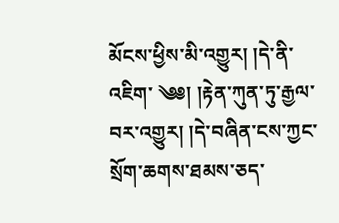མོངས་ཕྱིས་མི་འགྱུར། །དེ་ནི་འཇིག་ ༄༅། །རྟེན་ཀུན་ཏུ་རྒྱལ་བར་འགྱུར། །དེ་བཞིན་ངས་ཀྱང་སྲོག་ཆགས་ཐམས་ཅད་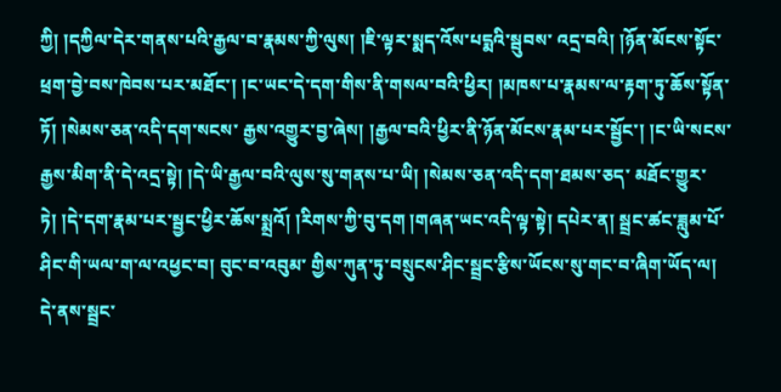ཀྱི། །དཀྱིལ་དེར་གནས་པའི་རྒྱལ་བ་རྣམས་ཀྱི་ལུས། །ཇི་ལྟར་སྨད་འོས་པདྨའི་སྦུབས་ འདྲ་བའི། །ཉོན་མོངས་སྟོང་ཕྲག་བྱེ་བས་ཁེབས་པར་མཐོང་། །ང་ཡང་དེ་དག་གིས་ནི་གསལ་བའི་ཕྱིར། །མཁས་པ་རྣམས་ལ་རྟག་ཏུ་ཆོས་སྟོན་ཏོ། །སེམས་ཅན་འདི་དག་སངས་ རྒྱས་འགྱུར་བྱ་ཞེས། །རྒྱལ་བའི་ཕྱིར་ནི་ཉོན་མོངས་རྣམ་པར་སྦྱོང་། །ང་ཡི་སངས་རྒྱས་མིག་ནི་དེ་འདྲ་སྟེ། །དེ་ཡི་རྒྱལ་བའི་ལུས་སུ་གནས་པ་ཡི། །སེམས་ཅན་འདི་དག་ཐམས་ཅད་ མཐོང་གྱུར་ཏེ། །དེ་དག་རྣམ་པར་སྦྱང་ཕྱིར་ཆོས་སྨྲའོ། །རིགས་ཀྱི་བུ་དག །གཞན་ཡང་འདི་ལྟ་སྟེ། དཔེར་ན། སྦྲང་ཚང་ཟླུམ་པོ་ཤིང་གི་ཡལ་ག་ལ་འཕྱང་བ། བུང་བ་འབུམ་ གྱིས་ཀུན་ཏུ་བསྲུངས་ཤིང་སྦྲང་རྩིས་ཡོངས་སུ་གང་བ་ཞིག་ཡོད་ལ། དེ་ནས་སྦྲང་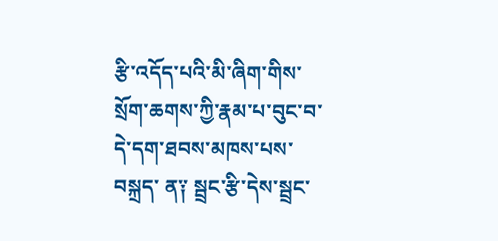རྩི་འདོད་པའི་མི་ཞིག་གིས་སྲོག་ཆགས་ཀྱི་རྣམ་པ་བུང་བ་དེ་དག་ཐབས་མཁས་པས་བསྐྲད་ ན༑ སྦྲང་རྩི་དེས་སྦྲང་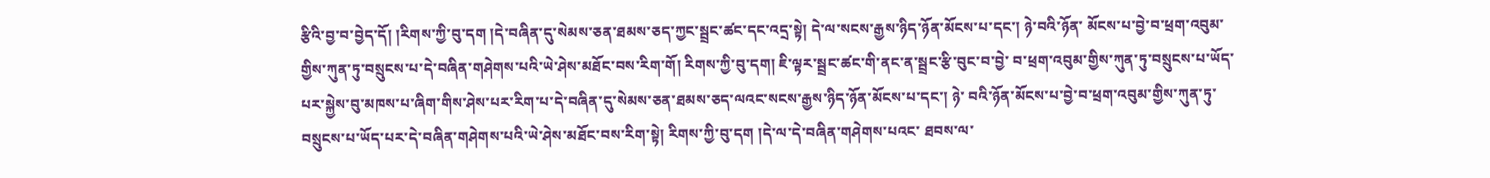རྩིའི་བྱ་བ་བྱེད་དོ། །རིགས་ཀྱི་བུ་དག །དེ་བཞིན་དུ་སེམས་ཅན་ཐམས་ཅད་ཀྱང་སྦྲང་ཚང་དང་འདྲ་སྟེ། དེ་ལ་སངས་རྒྱས་ཉིད་ཉོན་མོངས་པ་དང་། ཉེ་བའི་ཉོན་ མོངས་པ་བྱེ་བ་ཕྲག་འབུམ་གྱིས་ཀུན་ཏུ་བསྲུངས་པ་དེ་བཞིན་གཤེགས་པའི་ཡེ་ཤེས་མཐོང་བས་རིག་གོ། རིགས་ཀྱི་བུ་དག། ཇི་ལྟར་སྦྲང་ཚང་གི་ནང་ན་སྦྲང་རྩི་བུང་བ་བྱེ་ བ་ཕྲག་འབུམ་གྱིས་ཀུན་ཏུ་བསྲུངས་པ་ཡོད་པར་སྐྱེས་བུ་མཁས་པ་ཞིག་གིས་ཤེས་པར་རིག་པ་དེ་བཞིན་དུ་སེམས་ཅན་ཐམས་ཅད་ལའང་སངས་རྒྱས་ཉིད་ཉོན་མོངས་པ་དང་། ཉེ་ བའི་ཉོན་མོངས་པ་བྱེ་བ་ཕྲག་འབུམ་གྱིས་ཀུན་ཏུ་བསྲུངས་པ་ཡོད་པར་དེ་བཞིན་གཤེགས་པའི་ཡེ་ཤེས་མཐོང་བས་རིག་སྟེ། རིགས་ཀྱི་བུ་དག །དེ་ལ་དེ་བཞིན་གཤེགས་པའང་ ཐབས་ལ་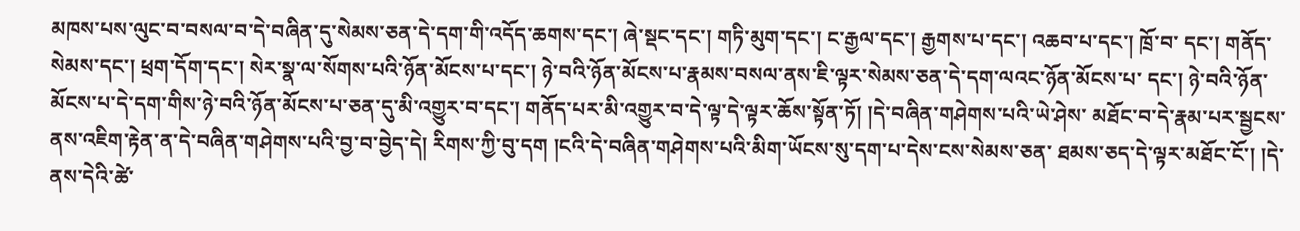མཁས་པས་ལུང་བ་བསལ་བ་དེ་བཞིན་དུ་སེམས་ཅན་དེ་དག་གི་འདོད་ཆགས་དང་། ཞེ་སྡང་དང་། གཏི་མུག་དང་། ང་རྒྱལ་དང་། རྒྱགས་པ་དང་། འཆབ་པ་དང་། ཁྲོ་བ་ དང་། གནོད་སེམས་དང་། ཕྲག་དོག་དང་། སེར་སྣ་ལ་སོགས་པའི་ཉོན་མོངས་པ་དང་། ཉེ་བའི་ཉོན་མོངས་པ་རྣམས་བསལ་ནས་ཇི་ལྟར་སེམས་ཅན་དེ་དག་ལའང་ཉོན་མོངས་པ་ དང་། ཉེ་བའི་ཉོན་མོངས་པ་དེ་དག་གིས་ཉེ་བའི་ཉོན་མོངས་པ་ཅན་དུ་མི་འགྱུར་བ་དང་། གནོད་པར་མི་འགྱུར་བ་དེ་ལྟ་དེ་ལྟར་ཆོས་སྟོན་ཏོ། །དེ་བཞིན་གཤེགས་པའི་ཡེ་ཤེས་ མཐོང་བ་དེ་རྣམ་པར་སྦྱངས་ནས་འཇིག་རྟེན་ན་དེ་བཞིན་གཤེགས་པའི་བྱ་བ་བྱེད་དེ། རིགས་ཀྱི་བུ་དག །ངའི་དེ་བཞིན་གཤེགས་པའི་མིག་ཡོངས་སུ་དག་པ་དེས་ངས་སེམས་ཅན་ ཐམས་ཅད་དེ་ལྟར་མཐོང་ངོ་། །དེ་ནས་དེའི་ཚེ་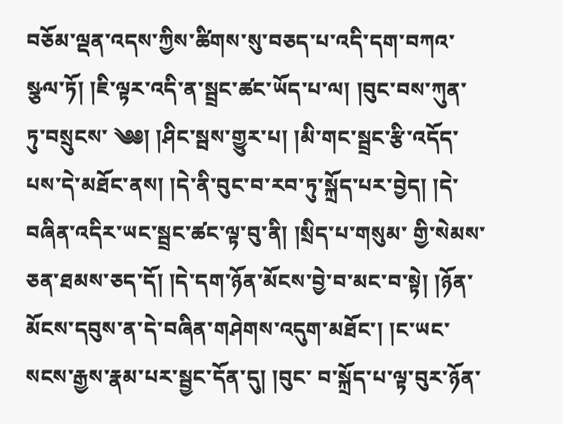བཅོམ་ལྡན་འདས་ཀྱིས་ཚིགས་སུ་བཅད་པ་འདི་དག་བཀའ་སྩལ་ཏོ། །ཇི་ལྟར་འདི་ན་སྦྲང་ཚང་ཡོད་པ་ལ། །བུང་བས་ཀུན་ཏུ་བསྲུངས་ ༄༅། །ཤིང་སྦས་གྱུར་པ། །མི་གང་སྦྲང་རྩི་འདོད་པས་དེ་མཐོང་ནས། །དེ་ནི་བུང་བ་རབ་ཏུ་སྐྲོད་པར་བྱེད། །དེ་བཞིན་འདིར་ཡང་སྦྲང་ཚང་ལྟ་བུ་ནི། །སྲིད་པ་གསུམ་ གྱི་སེམས་ཅན་ཐམས་ཅད་དོ། །དེ་དག་ཉོན་མོངས་བྱེ་བ་མང་བ་སྟེ། །ཉོན་མོངས་དབུས་ན་དེ་བཞིན་གཤེགས་འདུག་མཐོང་། །ང་ཡང་སངས་རྒྱས་རྣམ་པར་སྦྱང་དོན་དུ། །བུང་ བ་སྐྲོད་པ་ལྟ་བུར་ཉོན་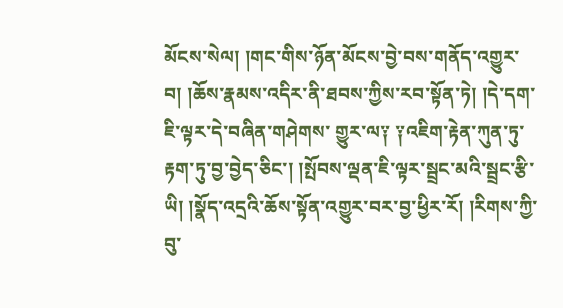མོངས་སེལ། །གང་གིས་ཉོན་མོངས་བྱེ་བས་གནོད་འགྱུར་བ། །ཆོས་རྣམས་འདིར་ནི་ཐབས་ཀྱིས་རབ་སྟོན་ཏེ། །དེ་དག་ཇི་ལྟར་དེ་བཞིན་གཤེགས་ གྱུར་ལ༑ ༑འཇིག་རྟེན་ཀུན་ཏུ་རྟག་ཏུ་བྱ་བྱེད་ཅིང་། །སྤོབས་ལྡན་ཇི་ལྟར་སྦྲང་མའི་སྦྲང་རྩི་ཡི། །སྣོད་འདྲའི་ཆོས་སྟོན་འགྱུར་བར་བྱ་ཕྱིར་རོ། །རིགས་ཀྱི་བུ་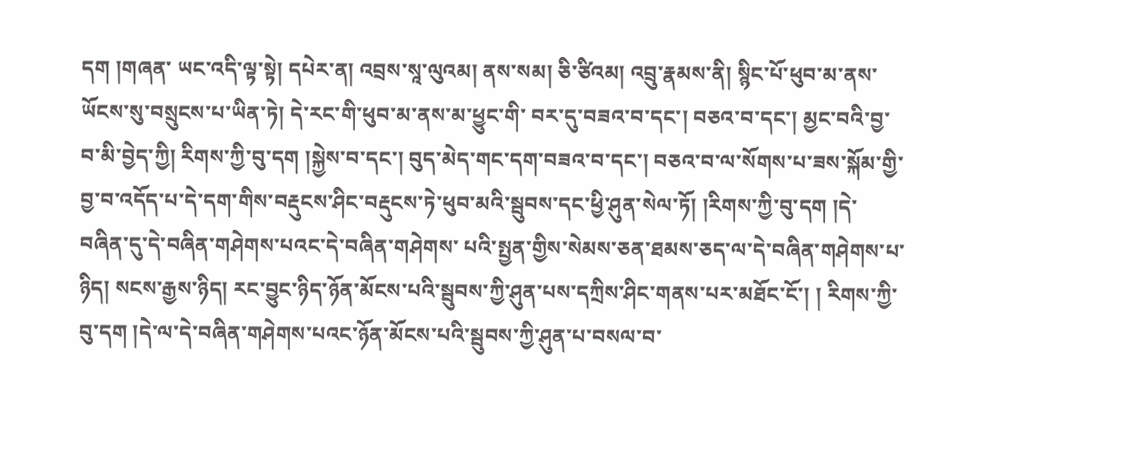དག །གཞན་ ཡང་འདི་ལྟ་སྟེ། དཔེར་ན། འབྲས་སཱ་ལུའམ། ནས་སམ། ཅི་ཙིའམ། འབྲུ་རྣམས་ནི། སྙིང་པོ་ཕུབ་མ་ནས་ཡོངས་སུ་བསྲུངས་པ་ཡིན་ཏེ། དེ་རང་གི་ཕུབ་མ་ནས་མ་ཕྱུང་གི་ བར་དུ་བཟའ་བ་དང་། བཅའ་བ་དང་། མྱང་བའི་བྱ་བ་མི་བྱེད་ཀྱི། རིགས་ཀྱི་བུ་དག །སྐྱེས་བ་དང་། བུད་མེད་གང་དག་བཟའ་བ་དང་། བཅའ་བ་ལ་སོགས་པ་ཟས་སྐོམ་གྱི་ བྱ་བ་འདོད་པ་དེ་དག་གིས་བརྡུངས་ཤིང་བརྡུངས་ཏེ་ཕུབ་མའི་སྦུབས་དང་ཕྱི་ཤུན་སེལ་ཏོ། །རིགས་ཀྱི་བུ་དག །དེ་བཞིན་དུ་དེ་བཞིན་གཤེགས་པའང་དེ་བཞིན་གཤེགས་ པའི་སྤྱན་གྱིས་སེམས་ཅན་ཐམས་ཅད་ལ་དེ་བཞིན་གཤེགས་པ་ཉིད། སངས་རྒྱས་ཉིད། རང་བྱུང་ཉིད་ཉོན་མོངས་པའི་སྦུབས་ཀྱི་ཤུན་པས་དཀྲིས་ཤིང་གནས་པར་མཐོང་ངོ་། ། རིགས་ཀྱི་བུ་དག །དེ་ལ་དེ་བཞིན་གཤེགས་པའང་ཉོན་མོངས་པའི་སྦུབས་ཀྱི་ཤུན་པ་བསལ་བ་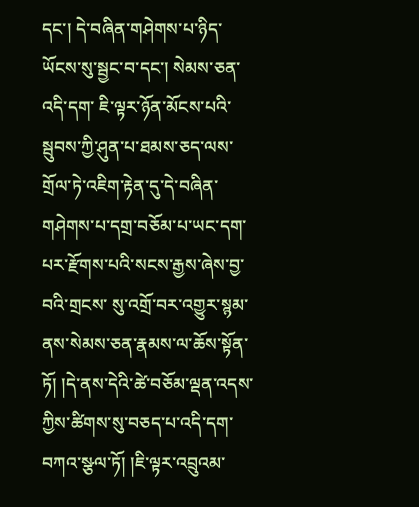དང་། དེ་བཞིན་གཤེགས་པ་ཉིད་ཡོངས་སུ་སྦྱང་བ་དང་། སེམས་ཅན་འདི་དག་ ཇི་ལྟར་ཉོན་མོངས་པའི་སྦུབས་ཀྱི་ཤུན་པ་ཐམས་ཅད་ལས་གྲོལ་ཏེ་འཇིག་རྟེན་དུ་དེ་བཞིན་གཤེགས་པ་དགྲ་བཅོམ་པ་ཡང་དག་པར་རྫོགས་པའི་སངས་རྒྱས་ཞེས་བྱ་བའི་གྲངས་ སུ་འགྲོ་བར་འགྱུར་སྙམ་ནས་སེམས་ཅན་རྣམས་ལ་ཆོས་སྟོན་ཏོ། །དེ་ནས་དེའི་ཚེ་བཅོམ་ལྡན་འདས་ཀྱིས་ཚིགས་སུ་བཅད་པ་འདི་དག་བཀའ་སྩལ་ཏོ། །ཇི་ལྟར་འབྲུའམ་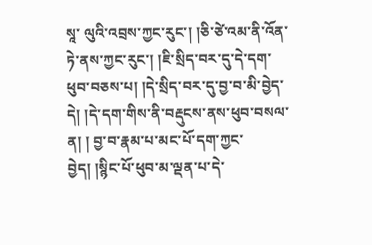སཱ་ ལུའི་འབྲས་ཀྱང་རུང་། །ཅི་ཙེ་འམ་ནི་འོན་ཏེ་ནས་ཀྱང་རུང་། །ཇི་སྲིད་བར་དུ་དེ་དག་ཕུབ་བཅས་པ། །དེ་སྲིད་བར་དུ་བྱ་བ་མི་བྱེད་དེ། །དེ་དག་གིས་ནི་བརྡུངས་ནས་ཕུབ་བསལ་ན། ། བྱ་བ་རྣམ་པ་མང་པོ་དག་ཀྱང་བྱེད། །སྙིང་པོ་ཕུབ་མ་ལྡན་པ་དེ་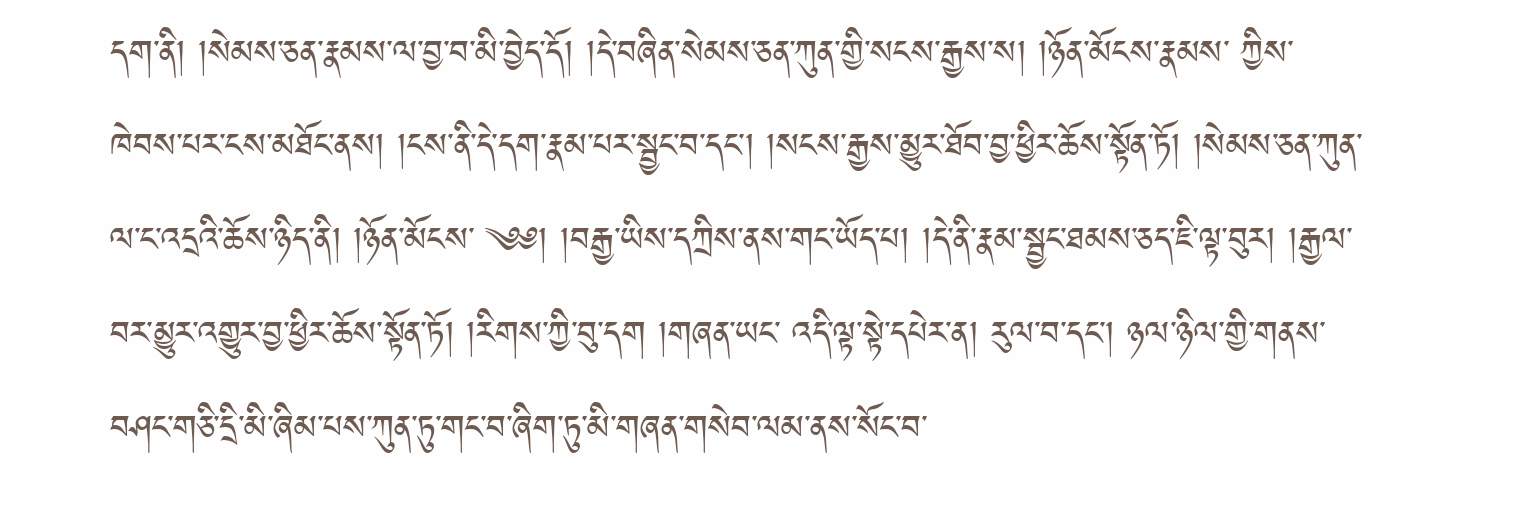དག་ནི། །སེམས་ཅན་རྣམས་ལ་བྱ་བ་མི་བྱེད་དོ། །དེ་བཞིན་སེམས་ཅན་ཀུན་གྱི་སངས་རྒྱས་ས། །ཉོན་མོངས་རྣམས་ ཀྱིས་ཁེབས་པར་ངས་མཐོང་ནས། །ངས་ནི་དེ་དག་རྣམ་པར་སྦྱང་བ་དང་། །སངས་རྒྱས་མྱུར་ཐོབ་བྱ་ཕྱིར་ཆོས་སྟོན་ཏོ། །སེམས་ཅན་ཀུན་ལ་ང་འདྲའི་ཆོས་ཉིད་ནི། །ཉོན་མོངས་ ༄༅། །བརྒྱ་ཡིས་དཀྲིས་ནས་གང་ཡོད་པ། །དེ་ནི་རྣམ་སྦྱང་ཐམས་ཅད་ཇི་ལྟ་བུར། །རྒྱལ་བར་མྱུར་འགྱུར་བྱ་ཕྱིར་ཆོས་སྟོན་ཏོ། །རིགས་ཀྱི་བུ་དག །གཞན་ཡང་ འདི་ལྟ་སྟེ་དཔེར་ན། རུལ་བ་དང་། ཉལ་ཉིལ་གྱི་གནས་བཤང་གཅི་དྲི་མི་ཞིམ་པས་ཀུན་ཏུ་གང་བ་ཞིག་ཏུ་མི་གཞན་གསེབ་ལམ་ནས་སོང་བ་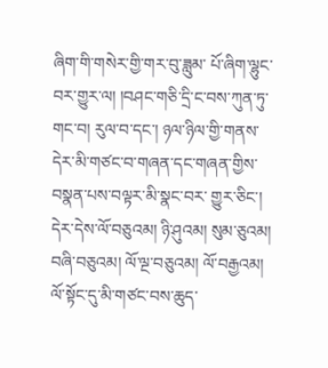ཞིག་གི་གསེར་གྱི་གར་བུ་ཟླུམ་ པོ་ཞིག་ལྷུང་བར་གྱུར་ལ། །བཤང་གཅི་དྲི་ང་བས་ཀུན་ཏུ་གང་བ། རུལ་བ་དང་། ཉལ་ཉིལ་གྱི་གནས་དེར་མི་གཙང་བ་གཞན་དང་གཞན་གྱིས་བསྣན་པས་བལྟར་མི་སྣང་བར་ གྱུར་ཅིང་། དེར་དེས་ལོ་བཅུའམ། ཉི་ཤུའམ། སུམ་ཅུའམ། བཞི་བཅུའམ། ལོ་ལྔ་བཅུའམ། ལོ་བརྒྱའམ། ལོ་སྟོང་དུ་མི་གཙང་བས་ཆུད་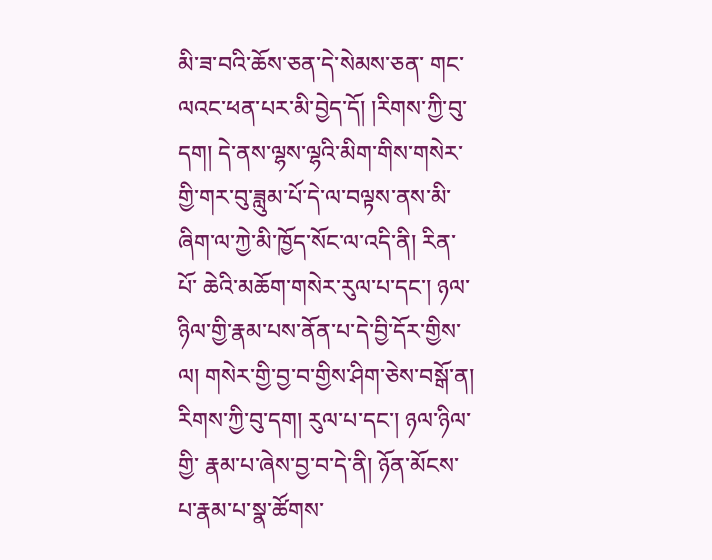མི་ཟ་བའི་ཆོས་ཅན་དེ་སེམས་ཅན་ གང་ལའང་ཕན་པར་མི་བྱེད་དོ། །རིགས་ཀྱི་བུ་དག། དེ་ནས་ལྷས་ལྷའི་མིག་གིས་གསེར་གྱི་གར་བུ་ཟླུམ་པོ་དེ་ལ་བལྟས་ནས་མི་ཞིག་ལ་ཀྱེ་མི་ཁྱོད་སོང་ལ་འདི་ནི། རིན་པོ་ ཆེའི་མཆོག་གསེར་རུལ་པ་དང་། ཉལ་ཉིལ་གྱི་རྣམ་པས་ནོན་པ་དེ་བྱི་དོར་གྱིས་ལ། གསེར་གྱི་བྱ་བ་གྱིས་ཤིག་ཅེས་བསྒོ་ན། རིགས་ཀྱི་བུ་དག། རུལ་པ་དང་། ཉལ་ཉིལ་གྱི་ རྣམ་པ་ཞེས་བྱ་བ་དེ་ནི། ཉོན་མོངས་པ་རྣམ་པ་སྣ་ཚོགས་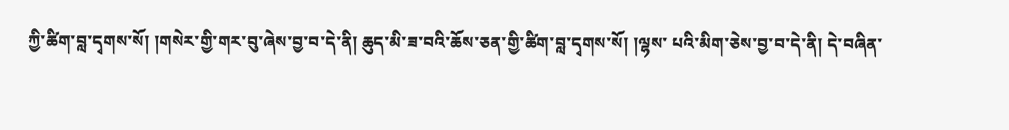ཀྱི་ཚིག་བླ་དྭགས་སོ། །གསེར་གྱི་གར་བུ་ཞེས་བྱ་བ་དེ་ནི། ཆུད་མི་ཟ་བའི་ཆོས་ཅན་གྱི་ཚིག་བླ་དྭགས་སོ། །ལྷས་ པའི་མིག་ཅེས་བྱ་བ་དེ་ནི། དེ་བཞིན་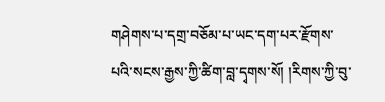གཤེགས་པ་དགྲ་བཅོམ་པ་ཡང་དག་པར་རྫོགས་པའི་སངས་རྒྱས་ཀྱི་ཚིག་བླ་དྭགས་སོ། །རིགས་ཀྱི་བུ་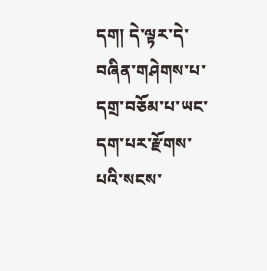དག། དེ་ལྟར་དེ་བཞིན་གཤེགས་པ་ དགྲ་བཅོམ་པ་ཡང་དག་པར་རྫོགས་པའི་སངས་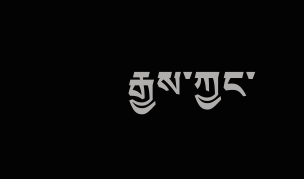རྒྱས་ཀྱང་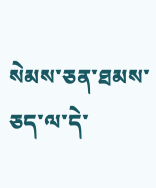སེམས་ཅན་ཐམས་ཅད་ལ་དེ་